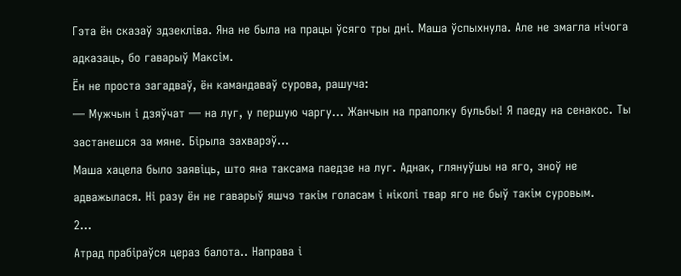Гэта ён сказаў здзекліва. Яна не была на працы ўсяго тры дні. Маша ўспыхнула. Але не змагла нічога адказаць, бо гаварыў Максім.
Ён не проста загадваў, ён камандаваў сурова, рашуча:
— Мужчын і дзяўчат — на луг, у першую чаргу... Жанчын на праполку бульбы! Я паеду на сенакос. Ты застанешся за мяне. Бірыла захварэў...
Маша хацела было заявіць, што яна таксама паедзе на луг. Аднак, глянуўшы на яго, зноў не адважылася. Ні разу ён не гаварыў яшчэ такім голасам і ніколі твар яго не быў такім суровым.
2...
Атрад прабіраўся цераз балота.. Направа і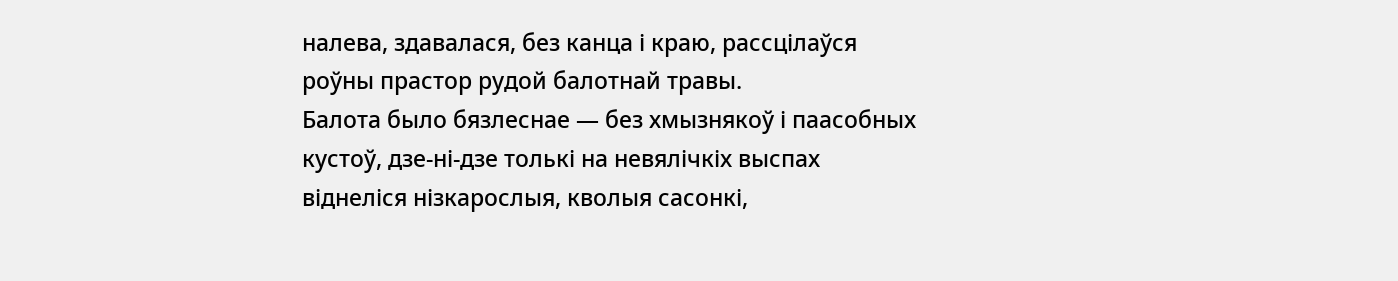налева, здавалася, без канца і краю, рассцілаўся роўны прастор рудой балотнай травы.
Балота было бязлеснае — без хмызнякоў і паасобных кустоў, дзе-ні-дзе толькі на невялічкіх выспах віднеліся нізкарослыя, кволыя сасонкі,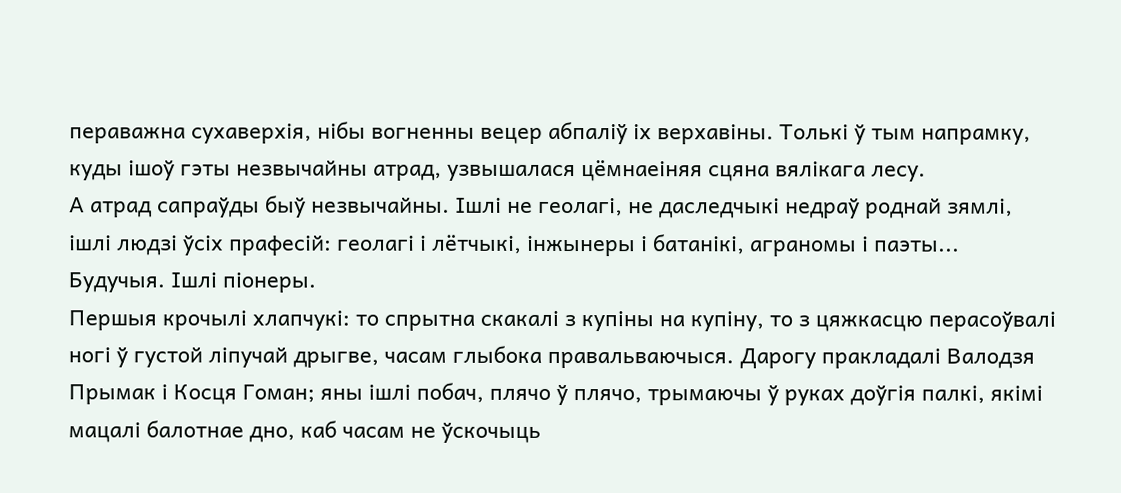пераважна сухаверхія, нібы вогненны вецер абпаліў іх верхавіны. Толькі ў тым напрамку, куды ішоў гэты незвычайны атрад, узвышалася цёмнаеіняя сцяна вялікага лесу.
А атрад сапраўды быў незвычайны. Ішлі не геолагі, не даследчыкі недраў роднай зямлі, ішлі людзі ўсіх прафесій: геолагі і лётчыкі, інжынеры і батанікі, аграномы і паэты... Будучыя. Ішлі піонеры.
Першыя крочылі хлапчукі: то спрытна скакалі з купіны на купіну, то з цяжкасцю перасоўвалі ногі ў густой ліпучай дрыгве, часам глыбока правальваючыся. Дарогу пракладалі Валодзя Прымак і Косця Гоман; яны ішлі побач, плячо ў плячо, трымаючы ў руках доўгія палкі, якімі мацалі балотнае дно, каб часам не ўскочыць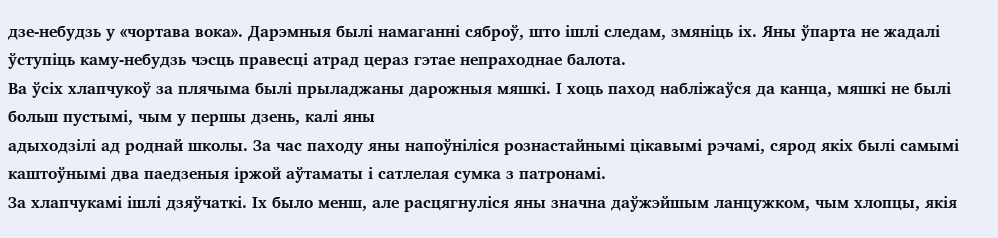дзе-небудзь у «чортава вока». Дарэмныя былі намаганні сяброў, што ішлі следам, змяніць іх. Яны ўпарта не жадалі ўступіць каму-небудзь чэсць правесці атрад цераз гэтае непраходнае балота.
Ва ўсіх хлапчукоў за плячыма былі прыладжаны дарожныя мяшкі. І хоць паход набліжаўся да канца, мяшкі не былі больш пустымі, чым у першы дзень, калі яны
адыходзілі ад роднай школы. За час паходу яны напоўніліся рознастайнымі цікавымі рэчамі, сярод якіх былі самымі каштоўнымі два паедзеныя іржой аўтаматы і сатлелая сумка з патронамі.
За хлапчукамі ішлі дзяўчаткі. Іх было менш, але расцягнуліся яны значна даўжэйшым ланцужком, чым хлопцы, якія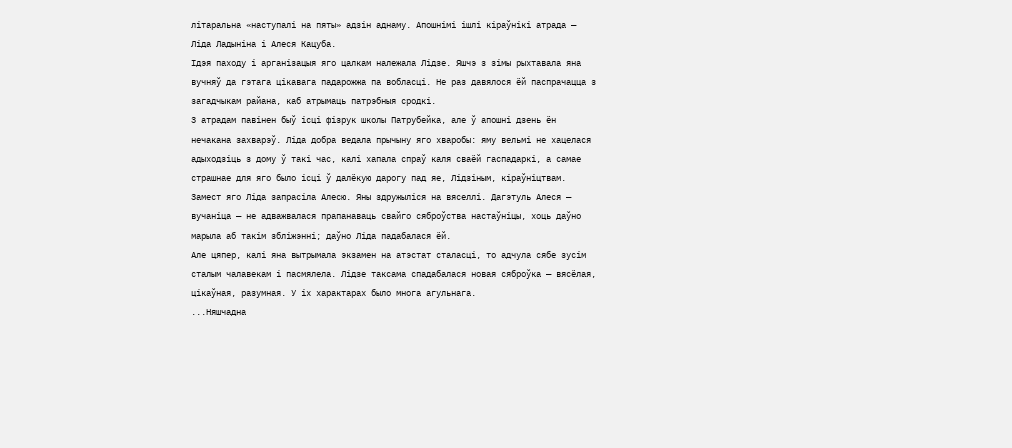літаральна «наступалі на пяты» адзін аднаму. Апошнімі ішлі кіраўнікі атрада — Ліда Ладыніна і Алеся Кацуба.
Ідэя паходу і арганізацыя яго цалкам належала Лідзе. Яшчэ з зімы рыхтавала яна вучняў да гэтага цікавага падарожжа па вобласці. Не раз давялося ёй паспрачацца з загадчыкам райана, каб атрымаць патрэбныя сродкі.
З атрадам павінен быў ісці фізрук школы Патрубейка, але ў апошні дзень ён нечакана захварэў. Ліда добра ведала прычыну яго хваробы: яму вельмі не хацелася адыходзіць з дому ў такі час, калі хапала спраў каля сваёй гаспадаркі, а самае страшнае для яго было ісці ў далёкую дарогу пад яе, Лідзіным, кіраўніцтвам. Замест яго Ліда запрасіла Алесю. Яны здружыліся на вяселлі. Дагэтуль Алеся — вучаніца — не адважвалася прапанаваць свайго сяброўства настаўніцы, хоць даўно марыла аб такім збліжэнні; даўно Ліда падабалася ёй.
Але цяпер, калі яна вытрымала экзамен на атэстат сталасці, то адчула сябе зусім сталым чалавекам і пасмялела. Лідзе таксама спадабалася новая сяброўка — вясёлая, цікаўная, разумная. У іх характарах было многа агульнага.
...Няшчадна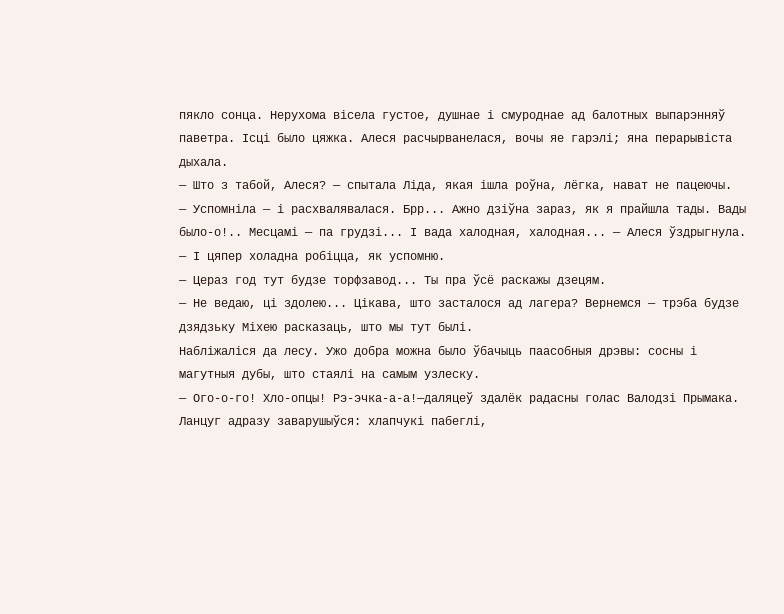пякло сонца. Нерухома вісела густое, душнае і смуроднае ад балотных выпарэнняў паветра. Ісці было цяжка. Алеся расчырванелася, вочы яе гарэлі; яна перарывіста дыхала.
— Што з табой, Алеся? — спытала Ліда, якая ішла роўна, лёгка, нават не пацеючы.
— Успомніла — і расхвалявалася. Брр... Ажно дзіўна зараз, як я прайшла тады. Вады было-о!.. Месцамі — па грудзі... І вада халодная, халодная... — Алеся ўздрыгнула. — І цяпер холадна робіцца, як успомню.
— Цераз год тут будзе торфзавод... Ты пра ўсё раскажы дзецям.
— Не ведаю, ці здолею... Цікава, што засталося ад лагера? Вернемся — трэба будзе дзядзьку Міхею расказаць, што мы тут былі.
Набліжаліся да лесу. Ужо добра можна было ўбачыць паасобныя дрэвы: сосны і магутныя дубы, што стаялі на самым узлеску.
— Ого-о-го! Хло-опцы! Рэ-эчка-а-а!—даляцеў здалёк радасны голас Валодзі Прымака.
Ланцуг адразу заварушыўся: хлапчукі пабеглі,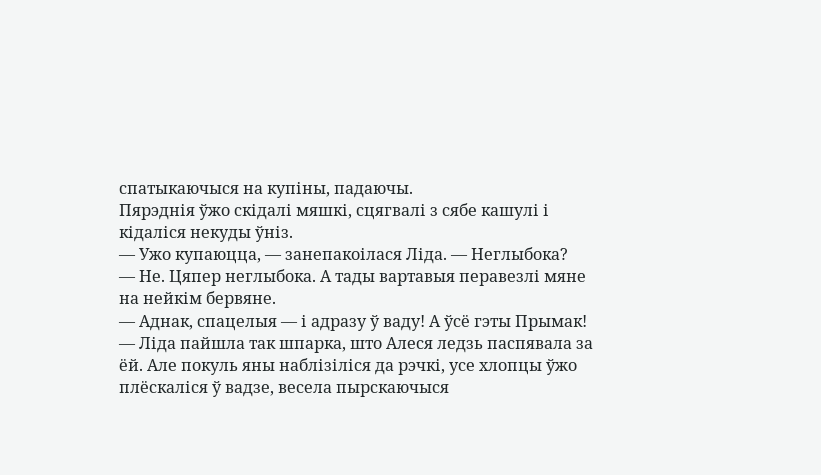спатыкаючыся на купіны, падаючы.
Пярэднія ўжо скідалі мяшкі, сцягвалі з сябе кашулі і кідаліся некуды ўніз.
— Ужо купаюцца, — занепакоілася Ліда. — Неглыбока?
— Не. Цяпер неглыбока. А тады вартавыя перавезлі мяне на нейкім бервяне.
— Аднак, спацелыя — і адразу ў ваду! А ўсё гэты Прымак! — Ліда пайшла так шпарка, што Алеся ледзь паспявала за ёй. Але покуль яны наблізіліся да рэчкі, усе хлопцы ўжо плёскаліся ў вадзе, весела пырскаючыся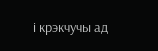і крэкчучы ад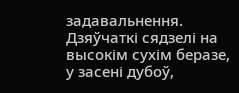задавальнення. Дзяўчаткі сядзелі на высокім сухім беразе, у засені дубоў,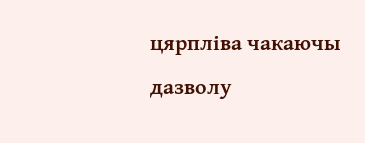цярпліва чакаючы дазволу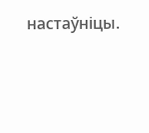настаўніцы.